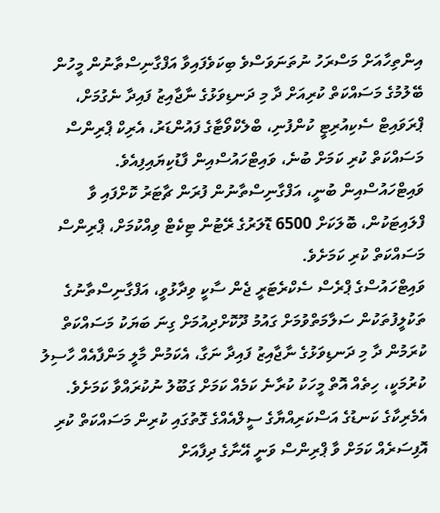އިންތިހާއަށް މަސްރަހު ނުތަނަވަސްވެ ބިކަވެފައިވާ އަފްގާނިސްތާނުން މީހުން ބޭލުމުގެ މަސައްކަތް ކުރިއަށް ދާ މި ދަނޑިވަޅުގެ ނާޖާއިޒު ފައިދާ ނެގުމަށް، ޕްރަވައިޓް ސެކިއުރިޓީ ކުންފުނި، ބްލެކްވޯޓާގެ ފައުންޑަރު، އެރިކް ޕްރިންސް މަސައްކަތް ކުރި ކަމަށް ބުނެ، ވައިޓްހައުސްއިން ފާޑުކިޔައިފިއެވެ.
ވައިޓްހައުސްއިން ބުނީ، އަފްގާނިސްތާނުން ފުރަން ޗާޓަރު ކޮށްފައި ވާ ފްލައިޓަކުން، ބޮލަކަށް 6500 ޑޮލަރުގެ ރޭޓުން ޓިކެޓް ވިއްކުމަށް، ޕްރިންސް މަސައްކަތް ކުރި ކަމަށެވެ.
ވައިޓްހައުސްގެ ޕްރެސް ސެކްރެޓަރީ ޖެން ސާކީ ވިދާޅުވީ، އަފްގާނިސްތާނުގެ ތަކުލީފުތަކުން ސަލާމަތްވުމަށް ގައުމު ދޫކޮށްދިއުމަށް ގިނަ ބަޔަކު މަސައްކަތް ކުރަމުން ދާ މި ދަނޑިވަޅުގެ ނާޖާއިޒު ފައިދާ ނަގާ، އެކަމުން މާލީ މަންފާއެއް ހާސިލު ކުރުމަކީ، ހިތެއް އޮތް މީހަކު ކުރާނެ ކަމެއް ކަމަށް ގަބޫލު ނުކުރައްވާ ކަމަށެވެ.
އެމެރިކާގެ ކަނޑުގެ އަސްކަރިއްޔާގެ ސީލްއެއްގެ ގޮތުގައި ކުރިން މަސައްކަތް ކުރި އޮފިސަރެއް ކަމަށް ވާ ޕްރިންސް ވަނީ އޭނާގެ ދިފާއަށް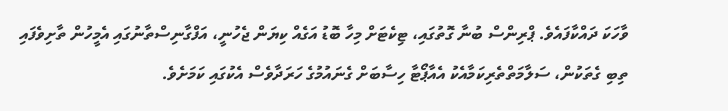ވާހަކަ ދައްކާފައެވެ. ޕްރިންސް ބުނާ ގޮތުގައި، ޓިކެޓަށް މިހާ ބޮޑު އަގެއް ކިޔަން ޖެހުނީ، އަފްގާނިސްތާނުގައި އެމީހުން ތާށިވެފައި ތިބި ގެތަކުން، ސަލާމަތްތެރިކަމާއެކު އެއާޕޯޓާ ހިސާބަށް ގެނައުމުގެ ހަރަދާވެސް އެކުގައި ކަމަށެވެ.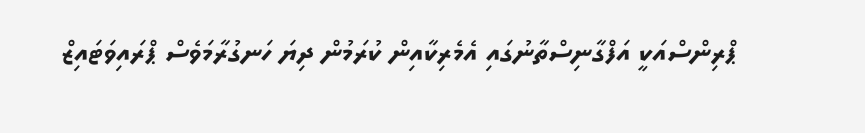ޕްރިންސްއަކީ އަފްގާނިސްތާނުގައި އެމެރިކާއިން ކުރަމުން ދިޔަ ހަނގުރާމަވެސް ޕްރައިވަޓައިޒް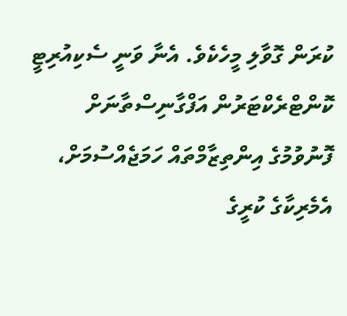ކުރަން ގޮވާލި މީހެކެވެ. އެނާ ވަނީ ސެކިއުރިޓީ ކޮންޓްރެކްޓަރުން އަފްގާނިސްތާނަށް ފޮނުވުމުގެ އިންތިޒާމްތައް ހަމަޖެއްސުމަށް، އެމެރިކާގެ ކުރީގެ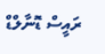ރައީސް ޑޮނާލްޑް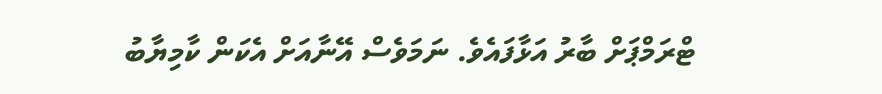ޓްރަމްޕަށް ބާރު އަޅާފައެވެ. ނަމަވެސް އޭނާއަށް އެކަން ކާމިޔާބު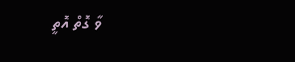ވާ ގޮތް އޮތީ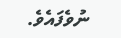ނުވެފައެވެ.